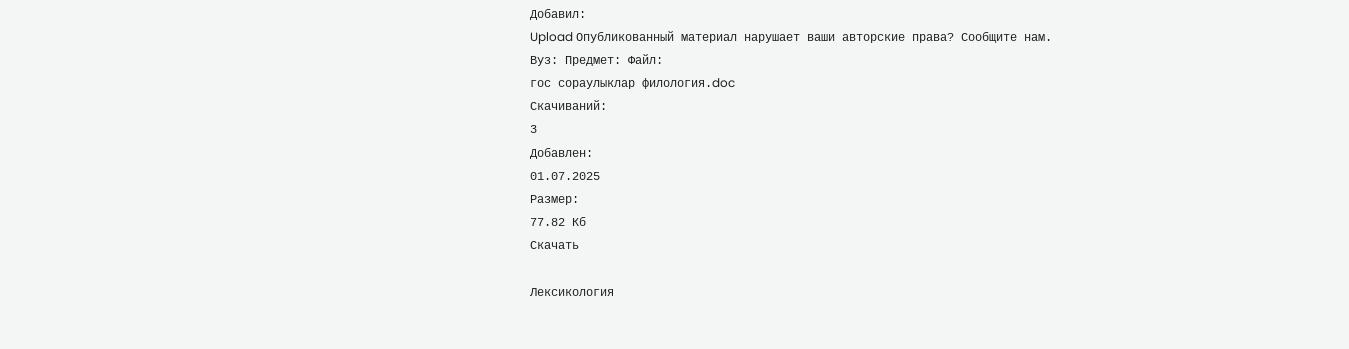Добавил:
Upload Опубликованный материал нарушает ваши авторские права? Сообщите нам.
Вуз: Предмет: Файл:
гос сораулыклар филология.doc
Скачиваний:
3
Добавлен:
01.07.2025
Размер:
77.82 Кб
Скачать

Лексикология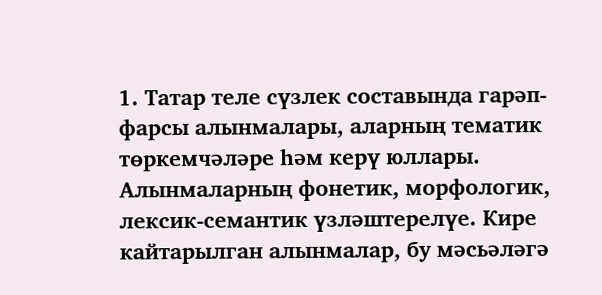1. Татар теле сүзлек составында гарәп-фарсы алынмалары, аларның тематик төркемчәләре һәм керү юллары. Алынмаларның фонетик, морфологик, лексик-семантик үзләштерелүе. Кире кайтарылган алынмалар, бу мәсьәләгә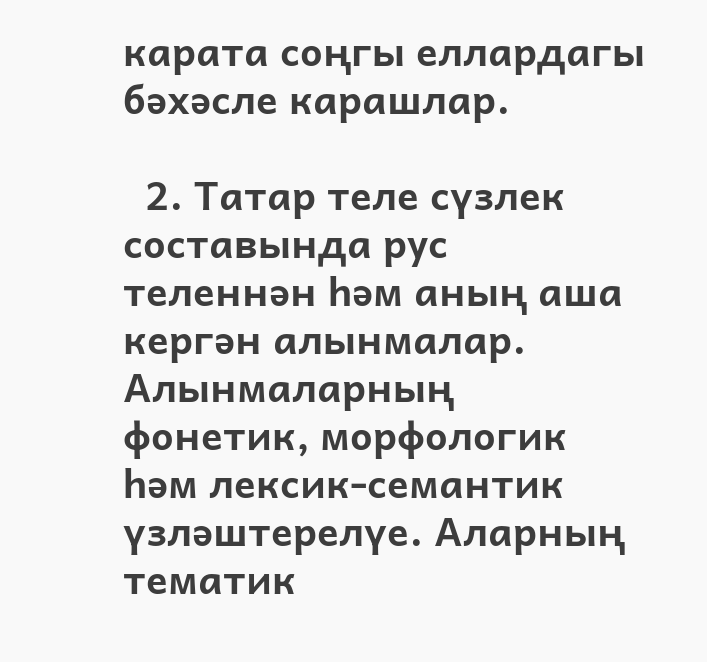карата соңгы еллардагы бәхәсле карашлар.

  2. Татар теле сүзлек составында рус теленнән һәм аның аша кергән алынмалар. Алынмаларның фонетик, морфологик һәм лексик-семантик үзләштерелүе. Аларның тематик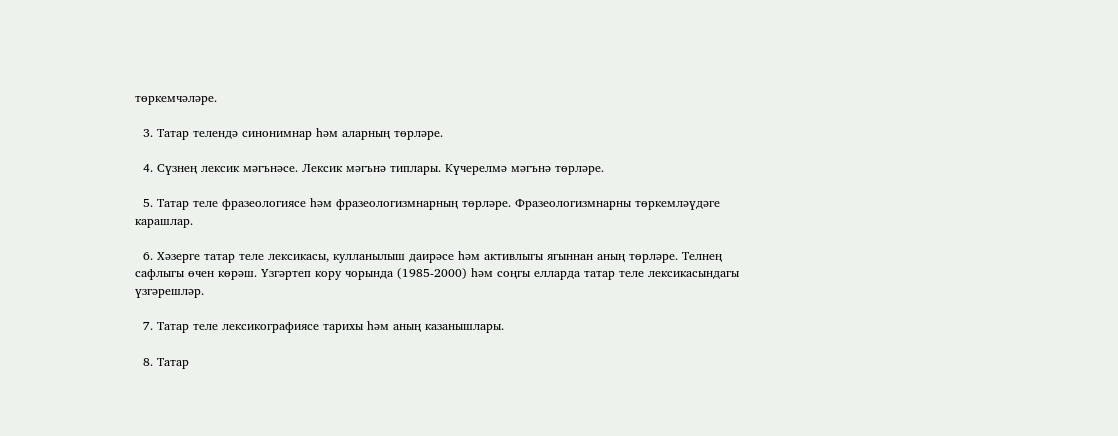төркемчәләре.

  3. Татар телендә синонимнар һәм аларның төрләре.

  4. Сүзнең лексик мәгънәсе. Лексик мәгънә типлары. Күчерелмә мәгънә төрләре.

  5. Татар теле фразеологиясе һәм фразеологизмнарның төрләре. Фразеологизмнарны төркемләүдәге карашлар.

  6. Хәзерге татар теле лексикасы, кулланылыш даирәсе һәм активлыгы ягыннан аның төрләре. Телнең сафлыгы өчен көрәш. Үзгәртеп кору чорында (1985-2000) һәм соңгы елларда татар теле лексикасындагы үзгәрешләр.

  7. Татар теле лексикографиясе тарихы һәм аның казанышлары.

  8. Татар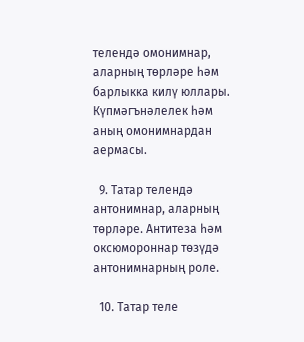телендә омонимнар, аларның төрләре һәм барлыкка килү юллары. Күпмәгънәлелек һәм аның омонимнардан аермасы.

  9. Татар телендә антонимнар, аларның төрләре. Антитеза һәм оксюмороннар төзүдә антонимнарның роле.

  10. Татар теле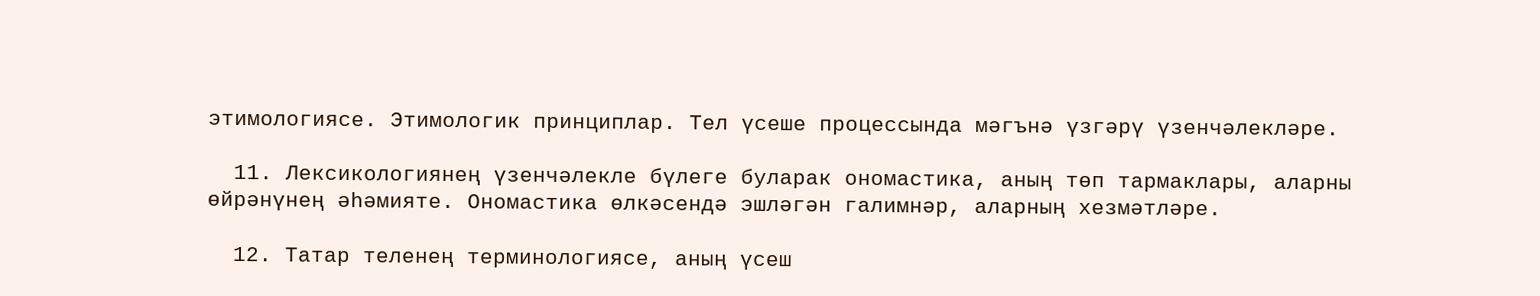этимологиясе. Этимологик принциплар. Тел үсеше процессында мәгънә үзгәрү үзенчәлекләре.

  11. Лексикологиянең үзенчәлекле бүлеге буларак ономастика, аның төп тармаклары, аларны өйрәнүнең әһәмияте. Ономастика өлкәсендә эшләгән галимнәр, аларның хезмәтләре.

  12. Татар теленең терминологиясе, аның үсеш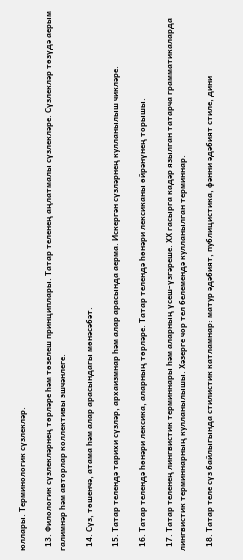юллары. Терминологик сүзлекләр.

  13. Филологик сүзлекләрнең төрләре һәм төзелеш принциплары. Татар теленең аңлатмалы сүзлекләре. Сүзлекләр төзүдә аерым галимнәр һәм авторлар коллективы эшчәнлеге.

  14. Сүз, төшенчә, атама һәм алар арасындагы мөнәсәбәт.

  15. Татар телендә тарихи сүзләр, архаизмнар һәм алар арасында аерма. Искергән сүзләрнең кулланылыш чикләре.

  16. Татар телендә һөнәри лексика, аларның төрләре. Татар телендә һөнәри лексиканы өйрәнүнең торышы.

  17. Татар теленең лингвистик терминнары һәм аларның үсеш-үзгәреше. ХХ гасырга кадәр язылган татарча грамматикаларда лингвистик терминнарның кулланылышы. Хәзерге чор тел белемендә кулланылган терминнар.

  18. Татар теле сүз байлыгында стилистик катламнар: матур әдәбият, публицистика, фәнни әдәбият стиле, дини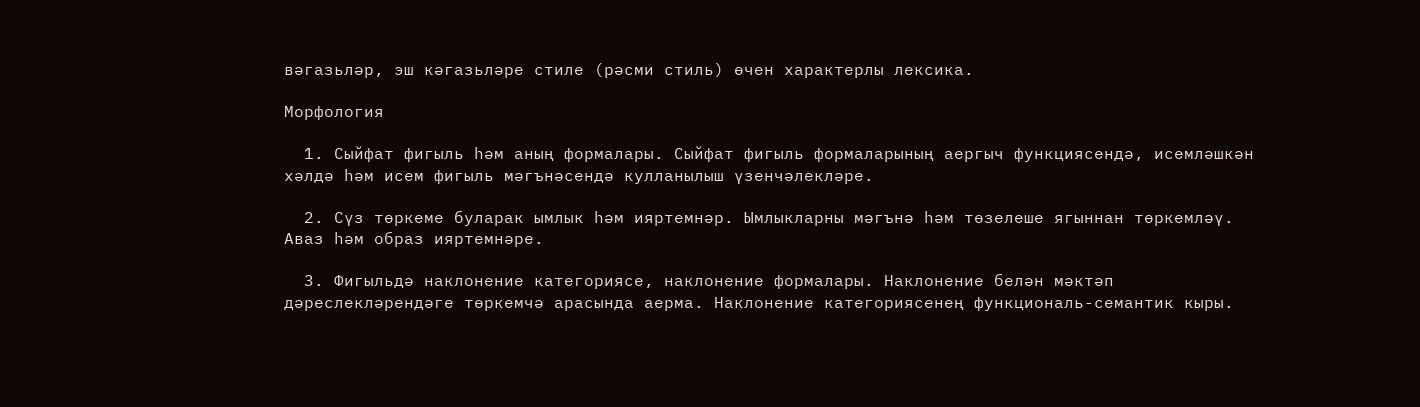вәгазьләр, эш кәгазьләре стиле (рәсми стиль) өчен характерлы лексика.

Морфология

  1. Сыйфат фигыль һәм аның формалары. Сыйфат фигыль формаларының аергыч функциясендә, исемләшкән хәлдә һәм исем фигыль мәгънәсендә кулланылыш үзенчәлекләре.

  2. Сүз төркеме буларак ымлык һәм ияртемнәр. Ымлыкларны мәгънә һәм төзелеше ягыннан төркемләү. Аваз һәм образ ияртемнәре.

  3. Фигыльдә наклонение категориясе, наклонение формалары. Наклонение белән мәктәп дәреслекләрендәге төркемчә арасында аерма. Наклонение категориясенең функциональ-семантик кыры.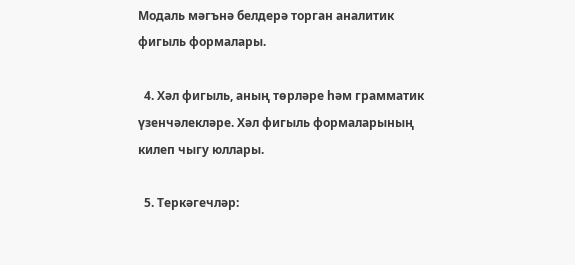Модаль мәгънә белдерә торган аналитик фигыль формалары.

  4. Хәл фигыль, аның төрләре һәм грамматик үзенчәлекләре. Хәл фигыль формаларының килеп чыгу юллары.

  5. Теркәгечләр: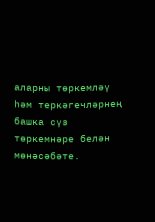аларны төркемләү һәм теркәгечләрнең башка сүз төркемнәре белән мөнәсәбәте.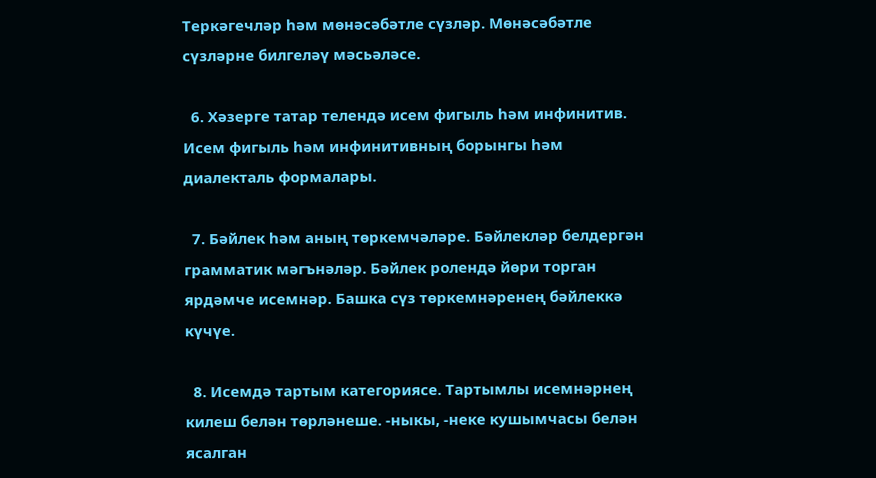Теркәгечләр һәм мөнәсәбәтле сүзләр. Мөнәсәбәтле сүзләрне билгеләү мәсьәләсе.

  6. Хәзерге татар телендә исем фигыль һәм инфинитив. Исем фигыль һәм инфинитивның борынгы һәм диалекталь формалары.

  7. Бәйлек һәм аның төркемчәләре. Бәйлекләр белдергән грамматик мәгънәләр. Бәйлек ролендә йөри торган ярдәмче исемнәр. Башка сүз төркемнәренең бәйлеккә күчүе.

  8. Исемдә тартым категориясе. Тартымлы исемнәрнең килеш белән төрләнеше. -ныкы, -неке кушымчасы белән ясалган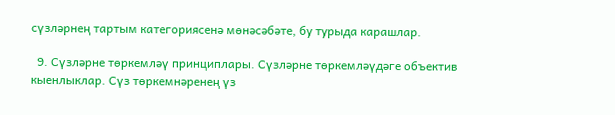сүзләрнең тартым категориясенә мөнәсәбәте, бу турыда карашлар.

  9. Сүзләрне төркемләү принциплары. Сүзләрне төркемләүдәге объектив кыенлыклар. Сүз төркемнәренең үз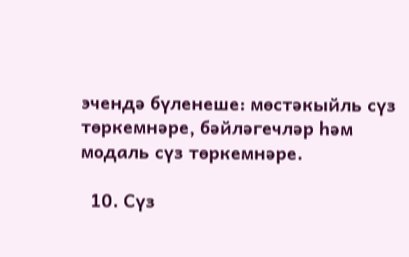эчендә бүленеше: мөстәкыйль сүз төркемнәре, бәйләгечләр һәм модаль сүз төркемнәре.

  10. Сүз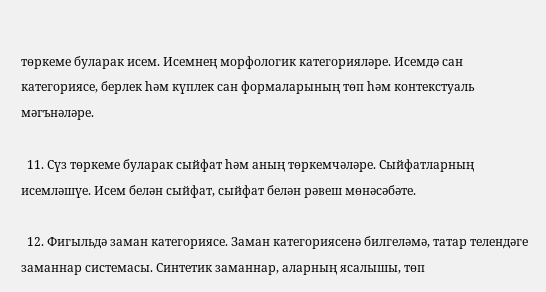төркеме буларак исем. Исемнең морфологик категорияләре. Исемдә сан категориясе, берлек һәм күплек сан формаларының төп һәм контекстуаль мәгънәләре.

  11. Сүз төркеме буларак сыйфат һәм аның төркемчәләре. Сыйфатларның исемләшүе. Исем белән сыйфат, сыйфат белән рәвеш мөнәсәбәте.

  12. Фигыльдә заман категориясе. Заман категориясенә билгеләмә, татар телендәге заманнар системасы. Синтетик заманнар, аларның ясалышы, төп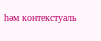һәм контекстуаль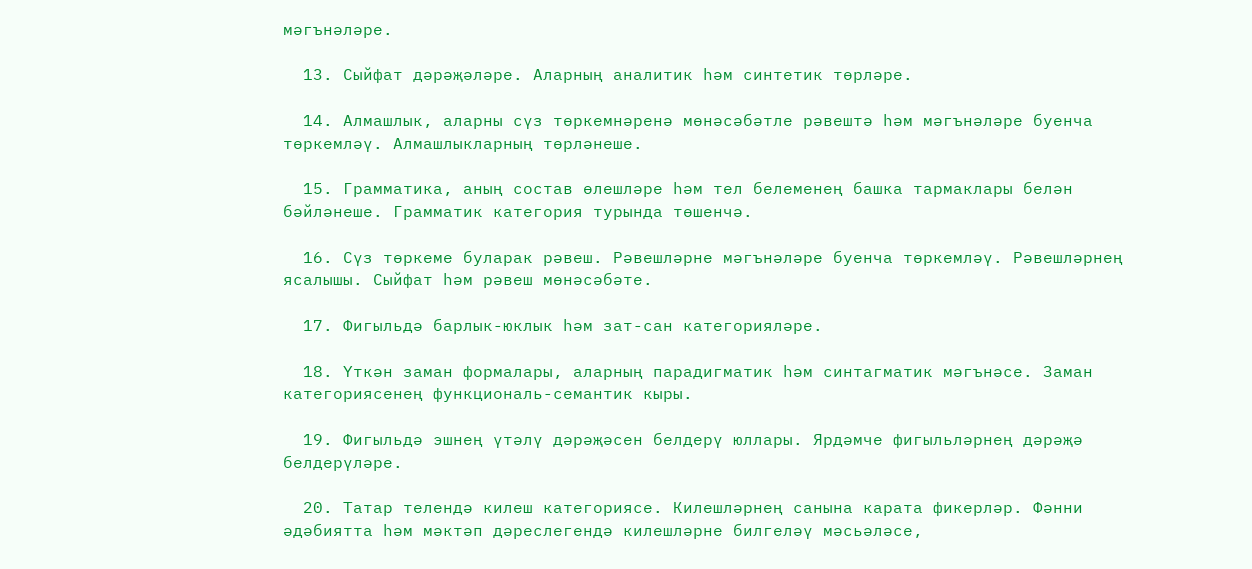мәгънәләре.

  13. Сыйфат дәрәҗәләре. Аларның аналитик һәм синтетик төрләре.

  14. Алмашлык, аларны сүз төркемнәренә мөнәсәбәтле рәвештә һәм мәгънәләре буенча төркемләү. Алмашлыкларның төрләнеше.

  15. Грамматика, аның состав өлешләре һәм тел белеменең башка тармаклары белән бәйләнеше. Грамматик категория турында төшенчә.

  16. Сүз төркеме буларак рәвеш. Рәвешләрне мәгънәләре буенча төркемләү. Рәвешләрнең ясалышы. Сыйфат һәм рәвеш мөнәсәбәте.

  17. Фигыльдә барлык-юклык һәм зат-сан категорияләре.

  18. Үткән заман формалары, аларның парадигматик һәм синтагматик мәгънәсе. Заман категориясенең функциональ-семантик кыры.

  19. Фигыльдә эшнең үтәлү дәрәҗәсен белдерү юллары. Ярдәмче фигыльләрнең дәрәҗә белдерүләре.

  20. Татар телендә килеш категориясе. Килешләрнең санына карата фикерләр. Фәнни әдәбиятта һәм мәктәп дәреслегендә килешләрне билгеләү мәсьәләсе,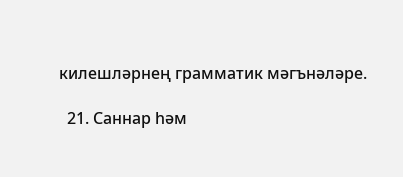килешләрнең грамматик мәгънәләре.

  21. Саннар һәм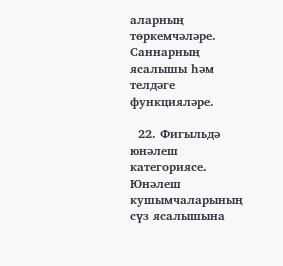аларның төркемчәләре. Саннарның ясалышы һәм телдәге функцияләре.

  22. Фигыльдә юнәлеш категориясе. Юнәлеш кушымчаларының сүз ясалышына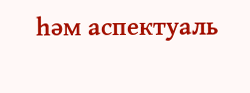һәм аспектуаль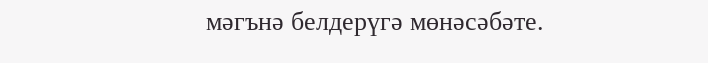мәгънә белдерүгә мөнәсәбәте.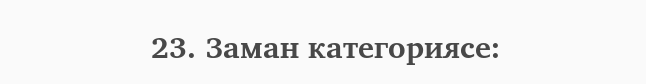23. Заман категориясе: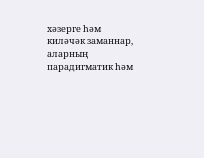хәзерге һәм киләчәк заманнар, аларның парадигматик һәм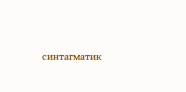синтагматик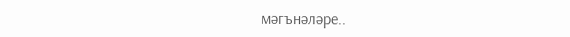мәгънәләре..